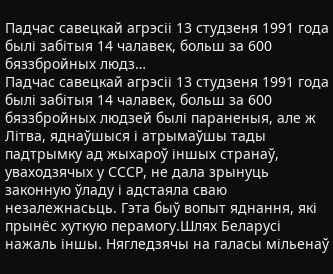Падчас савецкай агрэсіі 13 студзеня 1991 года былі забітыя 14 чалавек, больш за 600 бяззбройных людз…
Падчас савецкай агрэсіі 13 студзеня 1991 года былі забітыя 14 чалавек, больш за 600 бяззбройных людзей былі параненыя, але ж Літва, яднаўшыся і атрымаўшы тады падтрымку ад жыхароў іншых странаў, уваходзячых у СССР, не дала зрынуць законную ўладу і адстаяла сваю незалежнасьць. Гэта быў вопыт яднання, які прынёс хуткую перамогу.Шлях Беларусі нажаль іншы. Нягледзячы на галасы мільенаў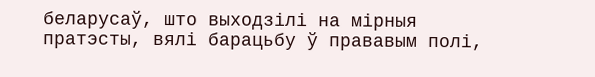беларусаў, што выходзілі на мірныя пратэсты, вялі барацьбу ў прававым полі,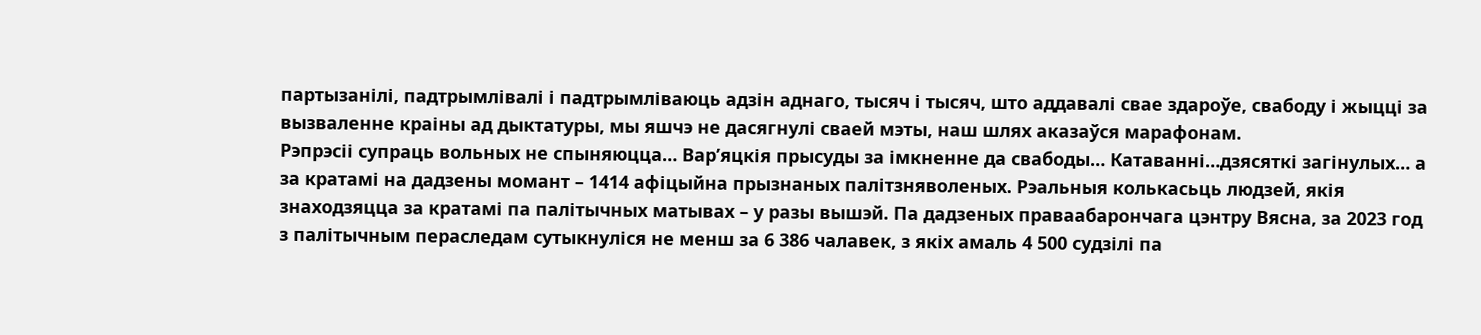партызанілі, падтрымлівалі і падтрымліваюць адзін аднаго, тысяч і тысяч, што аддавалі свае здароўе, свабоду і жыцці за вызваленне краіны ад дыктатуры, мы яшчэ не дасягнулі сваей мэты, наш шлях аказаўся марафонам.
Рэпрэсіі супраць вольных не спыняюцца… Вар’яцкія прысуды за імкненне да свабоды… Катаванні…дзясяткі загінулых… а за кратамі на дадзены момант – 1414 афіцыйна прызнаных палітзняволеных. Рэальныя колькасьць людзей, якія знаходзяцца за кратамі па палітычных матывах – у разы вышэй. Па дадзеных праваабарончага цэнтру Вясна, за 2023 год з палітычным пераследам сутыкнуліся не менш за 6 386 чалавек, з якіх амаль 4 500 судзілі па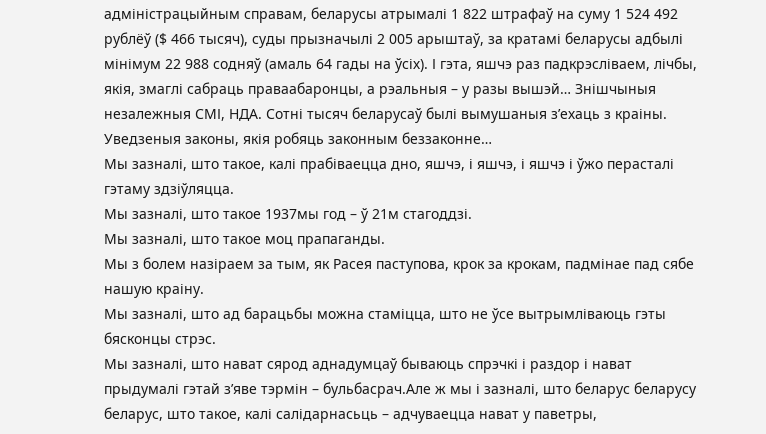адміністрацыйным справам, беларусы атрымалі 1 822 штрафаў на суму 1 524 492 рублёў ($ 466 тысяч), суды прызначылі 2 005 арыштаў, за кратамі беларусы адбылі мінімум 22 988 содняў (амаль 64 гады на ўсіх). І гэта, яшчэ раз падкрэсліваем, лічбы, якія, змаглі сабраць праваабаронцы, а рэальныя – у разы вышэй… Знішчыныя незалежныя СМІ, НДА. Сотні тысяч беларусаў былі вымушаныя з’ехаць з краіны. Уведзеныя законы, якія робяць законным беззаконне…
Мы зазналі, што такое, калі прабіваецца дно, яшчэ, і яшчэ, і яшчэ і ўжо перасталі гэтаму здзіўляцца.
Мы зазналі, што такое 1937мы год – ў 21м стагоддзі.
Мы зазналі, што такое моц прапаганды.
Мы з болем назіраем за тым, як Расея паступова, крок за крокам, падмінае пад сябе нашую краіну.
Мы зазналі, што ад барацьбы можна стаміцца, што не ўсе вытрымліваюць гэты бясконцы стрэс.
Мы зазналі, што нават сярод аднадумцаў бываюць спрэчкі і раздор і нават прыдумалі гэтай з’яве тэрмін – бульбасрач.Але ж мы і зазналі, што беларус беларусу беларус, што такое, калі салідарнасьць – адчуваецца нават у паветры,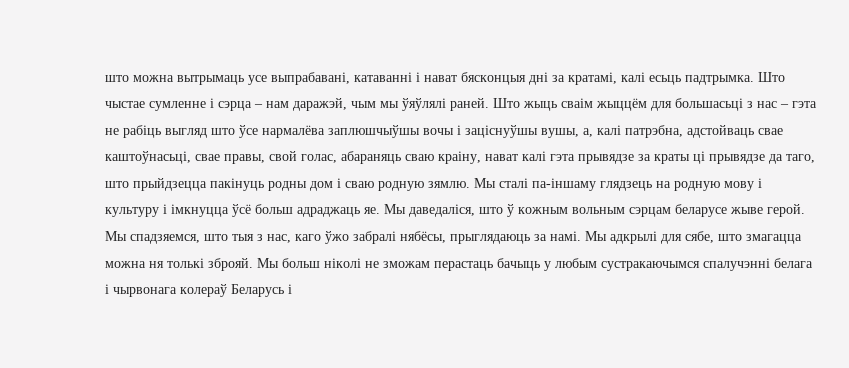што можна вытрымаць усе выпрабавані, катаванні і нават бясконцыя дні за кратамі, калі есьць падтрымка. Што чыстае сумленне і сэрца – нам даражэй, чым мы ўяўлялі раней. Што жыць сваім жыццём для большасьці з нас – гэта не рабіць выгляд што ўсе нармалёва заплюшчыўшы вочы і заціснуўшы вушы, а, калі патрэбна, адстойваць свае каштоўнасьці, свае правы, свой голас, абараняць сваю краіну, нават калі гэта прывядзе за краты ці прывядзе да таго, што прыйдзецца пакінуць родны дом і сваю родную зямлю. Мы сталі па-іншаму глядзець на родную мову і культуру і імкнуцца ўсё больш адраджаць яе. Мы даведаліся, што ў кожным вольным сэрцам беларусе жыве герой. Мы спадзяемся, што тыя з нас, каго ўжо забралі нябёсы, прыглядаюць за намі. Мы адкрылі для сябе, што змагацца можна ня толькі зброяй. Мы больш ніколі не зможам перастаць бачыць у любым сустракаючымся спалучэнні белага і чырвонага колераў Беларусь і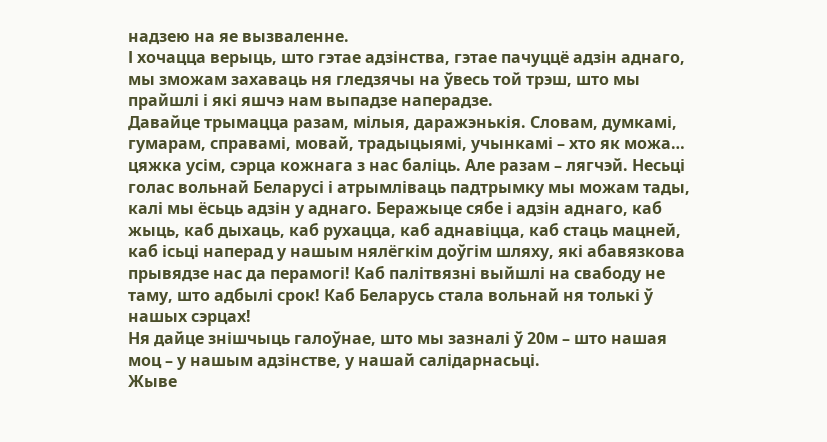надзею на яе вызваленне.
І хочацца верыць, што гэтае адзінства, гэтае пачуццё адзін аднаго, мы зможам захаваць ня гледзячы на ўвесь той трэш, што мы прайшлі і які яшчэ нам выпадзе наперадзе.
Давайце трымацца разам, мілыя, даражэнькія. Словам, думкамі, гумарам, справамі, мовай, традыцыямі, учынкамі – хто як можа… цяжка усім, сэрца кожнага з нас баліць. Але разам – лягчэй. Несьці голас вольнай Беларусі і атрымліваць падтрымку мы можам тады, калі мы ёсьць адзін у аднаго. Беражыце сябе і адзін аднаго, каб жыць, каб дыхаць, каб рухацца, каб аднавіцца, каб стаць мацней, каб ісьці наперад у нашым нялёгкім доўгім шляху, які абавязкова прывядзе нас да перамогі! Каб палітвязні выйшлі на свабоду не таму, што адбылі срок! Каб Беларусь стала вольнай ня толькі ў нашых сэрцах!
Ня дайце знішчыць галоўнае, што мы зазналі ў 20м – што нашая моц – у нашым адзінстве, у нашай салідарнасьці.
Жыве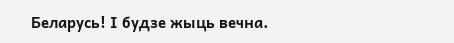Беларусь! І будзе жыць вечна.